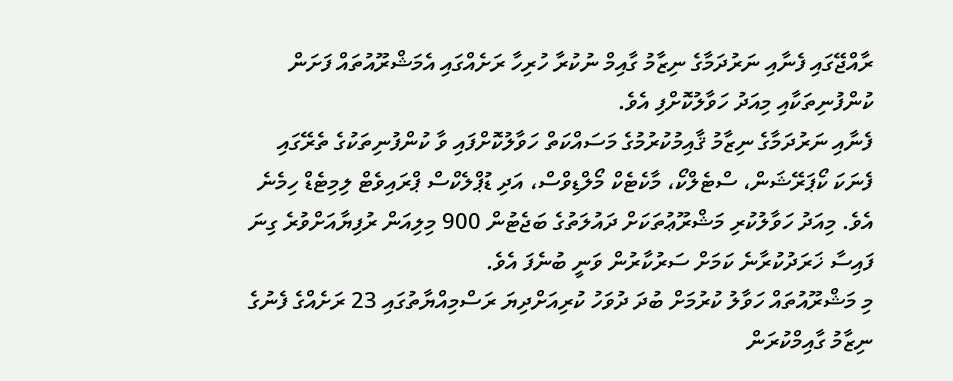ރާއްޖޭގައި ފެނާއި ނަރުދަމާގެ ނިޒާމު ގާއިމް ނުކުރާ ހުރިހާ ރަށެއްގައި އެމަޝްރޫއުތައް ފަށަން ކުންފުނިތަކާއި މިއަދު ހަވާލުކޮށްފި އެވެ.
ފެނާއި ނަރުދަމާގެ ނިޒާމު ޤާއިމުކުރުމުގެ މަސައްކަތް ހަވާލުކޮށްފައި ވާ ކުންފުނިތަކުގެ ތެރޭގައި ފެނަކަ ކޯޕަރޭޝަން، ސްޓެލްކޯ، މާކެޓެކް މޯލްޑިވްސް، އަދި ޑުޕްލެކްސް ޕްރައިވެޓް ލިމިޓެޑް ހިމެނެ އެވެ. މިއަދު ހަވާލުކުރި މަޝްރޫޢުތަކަށް ދައުލަތުގެ ބަޖެޓުން 900 މިލިއަން ރުފިޔާއަށްވުރެ ގިނަ ފައިސާ ޚަރަދުކުރާނެ ކަމަށް ސަރުކާރުން ވަނީ ބުނެފަ އެވެ.
މި މަޝްރޫއުތައް ހަވާލު ކުރުމަށް ބުދަ ދުވަހު ކުރިއަށްދިޔަ ރަސްމިއްޔާތުގައި 23 ރަށެއްގެ ފެނުގެ ނިޒާމު ގާއިމްކުރަން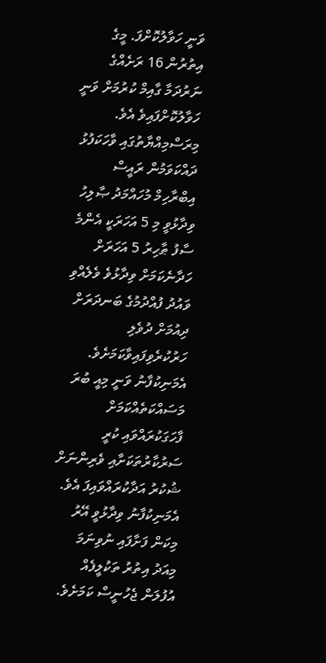ވަނީ ހަވާލުކޮށްފަ. މީގެ އިތުރުން 16 ރަށެއްގެ ނަރުދަމާ ގާއިމް ކުރުމަށް ވަނީ ހަވާލުކޮށްފައިވެ އެވެ.
މިރަސްމިއްޔާތުގައި ވާހަކަފުޅު ދައްކަވަމުން ރައީސް އިބްރާހިމް މުހައްމަދު ޞާލިހު ވިދާޅުވީ މި 5 އަހަރަކީ އެންމެ ސާފު ޠާހިރު 5 އަހަރަށް ހަދާނެކަމަށް ވިދާޅުވެ ވެލެއްވި ވައުދު ފުއްދުމުގެ ބަނދަރަށް ދިއުމަށް ދުވެލި ހަރުކުރެވިފައިވާކަމަށެވެ. އެމަނިކުފާނު ވަނީ މިއީ ބުރަ މަސައްކަތެއްކަމަށް ފާހަގަކުރައްވައި ކުރީ ސަރުކާރުތަކަށާއި ވެރިންނަށް ޝުކުރު އަދާކުރައްވައިފަ އެވެ. އެމަނިކުފާނު ވިދާޅުވީ އޭރު މިކަން ފަށާފައި ނުވިނަމަ މިއަދު އިތުރު ތަކުލީފެއް އުފުލަން ޖެހުނީސް ކަމަށެވެ.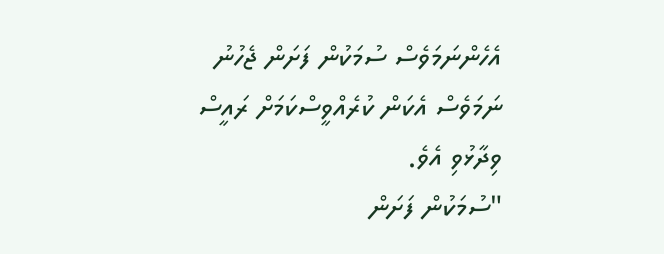އެހެންނަމަވެސް ސުމަކުން ފަށަން ޖެހުނު ނަމަވެސް އެކަން ކުރެއްވީސްކަމަށް ރައީސް ވިދާޅުވި އެވެ.
"ސުމަކުން ފަށަން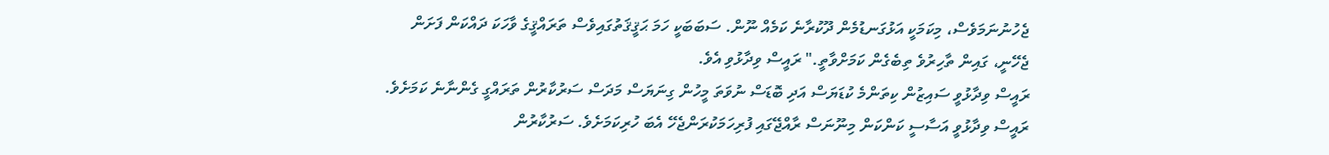ޖެހުނުނަމަވެސް، މިކަމަކީ އަޅުގަނޑުމެން ދޫކުރާނެ ކަމެއް ނޫން. ސަބަބަކީ ހަމަ ޙަޤީޤަތުގައިވެސް ތަރައްޤީގެ ވާހަކަ ދައްކަން ފަށަން ޖެހޭނީ، ގައިން ތާހިރުވެ ތިބެގެން ކަމަށްވާތީ." ރައީސް ވިދާޅުވި އެވެ.
ރައީސް ވިދާޅުވީ ސައިޒުން ކިތަންމެ ކުޑަޔަސް އަދި ބޮޑަސް ނުވަތަ މީހުން ގިނަޔަސް މަދަސް ސަރުކާރުން ތަރައްގީ ގެންނާނެ ކަމަށެވެ. ރައީސް ވިދާޅުވީ އަސާސީ ކަންކަން މިނޫނަސް ރާއްޖޭގައި ފުރިހަމަކުރަންޖެހޭ އެބަ ހުރިކަމަށެވެ. ސަރުކާރުން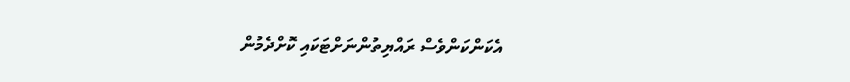އެކަންކަންވެސް ރައްޔިތުންނަށްޓަކައި ކޮށްދެމުން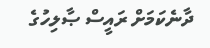ދާނެކަމަށް ރައީސް ޞާލިހުގެ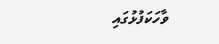ވާހަކަފުޅުގައި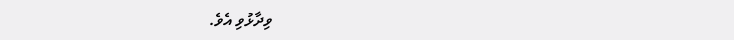ވިދާޅުވި އެވެ.